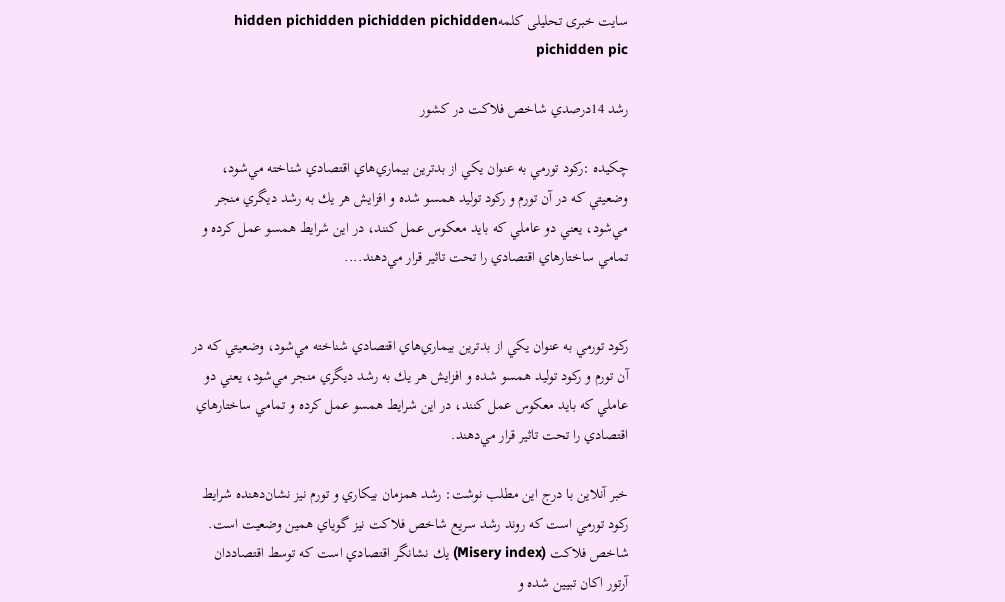سایت خبری تحلیلی کلمهhidden pichidden pichidden pichidden pichidden pic

رشد 14درصدي شاخص فلاكت در کشور

چکیده :ركود تورمي به عنوان يكي از بدترين بيماري‌هاي اقتصادي شناخته مي‌شود، وضعيتي كه در آن تورم و ركود توليد همسو شده و افزايش هر يك به رشد ديگري منجر مي‌شود، يعني دو عاملي كه بايد معكوس عمل كنند، در اين شرايط همسو عمل كرده و تمامي ساختارهاي اقتصادي را تحت تاثير قرار مي‌دهند....


ركود تورمي به عنوان يكي از بدترين بيماري‌هاي اقتصادي شناخته مي‌شود، وضعيتي كه در آن تورم و ركود توليد همسو شده و افزايش هر يك به رشد ديگري منجر مي‌شود، يعني دو عاملي كه بايد معكوس عمل كنند، در اين شرايط همسو عمل كرده و تمامي ساختارهاي اقتصادي را تحت تاثير قرار مي‌دهند.

خبر آنلاین با درج این مطلب نوشت: رشد همزمان بيكاري و تورم نيز نشان‌دهنده شرايط ركود تورمي است كه روند رشد سريع شاخص فلاكت نيز گوياي همين وضعيت است. شاخص فلاكت (Misery index) يك نشانگر اقتصادي است كه توسط اقتصاددان آرتور اكان تبيين شده و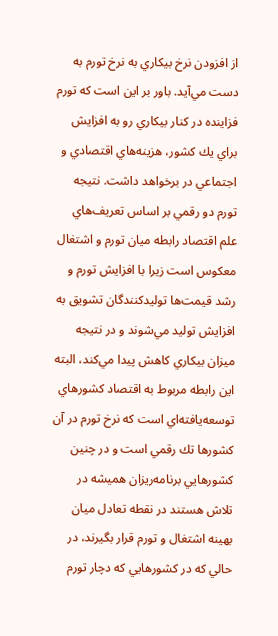از افزودن نرخ بيكاري به نرخ تورم به دست مي‌آيد. باور بر اين است كه تورم فزاينده در كنار بيكاري رو به افزايش براي يك كشور، هزينه‌هاي اقتصادي و اجتماعي در برخواهد داشت. نتيجه تورم دو رقمي بر اساس تعريف‌هاي علم اقتصاد رابطه ميان تورم و اشتغال معكوس است زيرا با افزايش تورم و رشد قيمت‌ها توليد‌كنندگان تشويق به افزايش توليد مي‌شوند و در نتيجه ميزان بيكاري كاهش پيدا مي‌كند، البته اين رابطه مربوط به اقتصاد كشورهاي توسعه‌يافته‌اي است كه نرخ تورم در آن كشورها تك رقمي است و در چنين كشورهايي برنامه‌ريزان هميشه در تلاش هستند در نقطه تعادل ميان بهينه اشتغال و تورم قرار بگيرند، در حالي كه در كشورهايي كه دچار تورم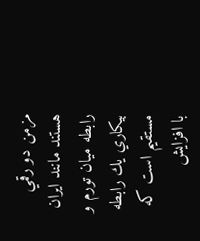مزمن دو رقمي هستند مانند ايران رابطه ميان تورم و بيكاري يك رابطه مستقيم است كه با افزايش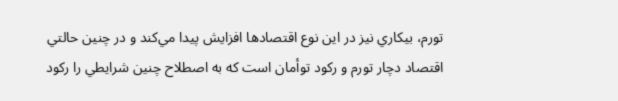تورم، بيكاري نيز در اين نوع اقتصادها افزايش پيدا مي‌كند و در چنين حالتي اقتصاد دچار تورم و ركود توأمان است كه به اصطلاح چنين شرايطي را ركود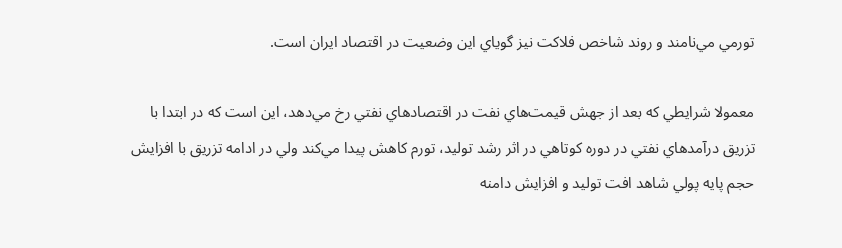تورمي مي‌نامند و روند شاخص فلاكت نيز گوياي اين وضعيت در اقتصاد ايران است.

معمولا شرايطي كه بعد از جهش قيمت‌هاي نفت در اقتصادهاي نفتي رخ مي‌دهد، اين است كه در ابتدا با تزريق درآمدهاي نفتي در دوره كوتاهي در اثر رشد توليد، تورم كاهش پيدا مي‌كند ولي در ادامه تزريق با افزايش حجم پايه پولي شاهد افت توليد و افزايش دامنه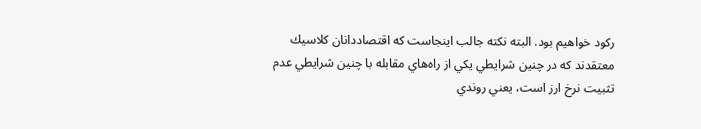ركود خواهيم بود. البته نكته جالب اينجاست كه اقتصاددانان كلاسيك معتقدند كه در چنين شرايطي يكي از راه‌هاي مقابله با چنين شرايطي عدم تثبيت نرخ ارز است، يعني روندي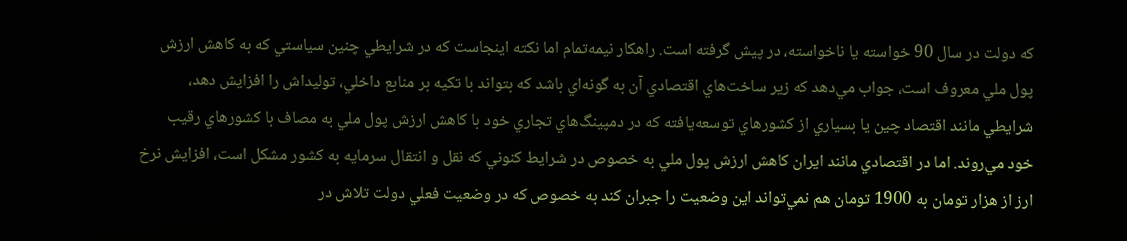كه دولت در سال 90 خواسته يا ناخواسته، در پيش گرفته است. راهكار نيمه‌تمام اما نكته اينجاست كه در شرايطي چنين سياستي كه به كاهش ارزش پول ملي معروف است، جواب مي‌دهد كه زير ساخت‌هاي اقتصادي آن به گونه‌اي باشد كه بتواند با تكيه بر منابع داخلي، توليداش را افزايش دهد، شرايطي مانند اقتصاد چين يا بسياري از كشورهاي توسعه‌يافته كه در دمپينگ‌هاي تجاري خود با كاهش ارزش پول ملي به مصاف با كشورهاي رقيب خود مي‌روند. اما در اقتصادي مانند ايران كاهش ارزش پول ملي به خصوص در شرايط كنوني كه نقل و انتقال سرمايه به كشور مشكل است، افزايش نرخ ارز از هزار تومان به 1900 تومان هم نمي‌تواند اين وضعيت را جبران كند به خصوص كه در وضعيت فعلي دولت تلاش در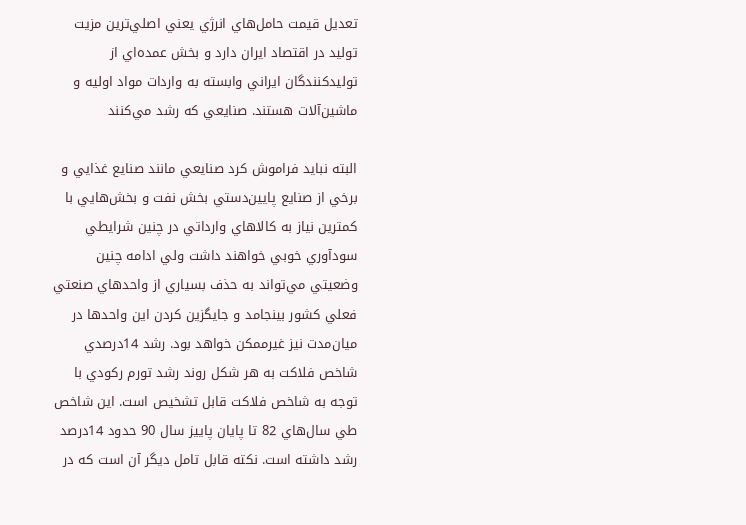تعديل قيمت حامل‌هاي انرژي يعني اصلي‌ترين مزيت توليد در اقتصاد ايران دارد و بخش عمده‌اي از توليد‌كنندگان ايراني وابسته به واردات مواد اوليه و ماشين‌آلات هستند. صنايعي كه رشد مي‌كنند

البته نبايد فراموش كرد صنايعي مانند صنايع غذايي و برخي از صنايع پايين‌دستي بخش نفت و بخش‌هايي با كمترين نياز به كالاهاي وارداتي در چنين شرايطي سودآوري خوبي خواهند داشت ولي ادامه چنين وضعيتي مي‌تواند به حذف بسياري از واحدهاي صنعتي فعلي كشور بينجامد و جايگزين كردن اين واحدها در ميان‌مدت نيز غيرممكن خواهد بود. رشد 14درصدي شاخص فلاكت به هر شكل روند رشد تورم ركودي با توجه به شاخص فلاكت قابل تشخيص است. اين شاخص طي سال‌هاي 82 تا پايان پاييز سال 90 حدود 14درصد رشد داشته است. نكته قابل تامل ديگر آن است كه در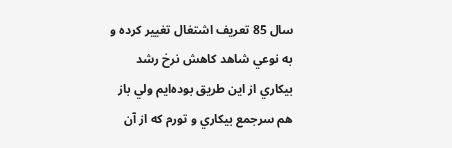سال 85 تعريف اشتغال تغيير كرده و به نوعي شاهد كاهش نرخ رشد بيكاري از اين طريق بوده‌ايم ولي باز هم سرجمع بيكاري و تورم كه از آن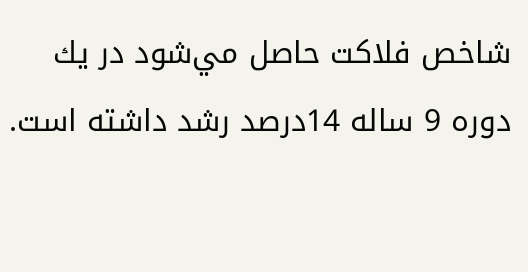شاخص فلاكت حاصل مي‌شود در يك دوره 9 ساله 14درصد رشد داشته است.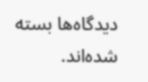دیدگاه‌ها بسته شده‌اند.